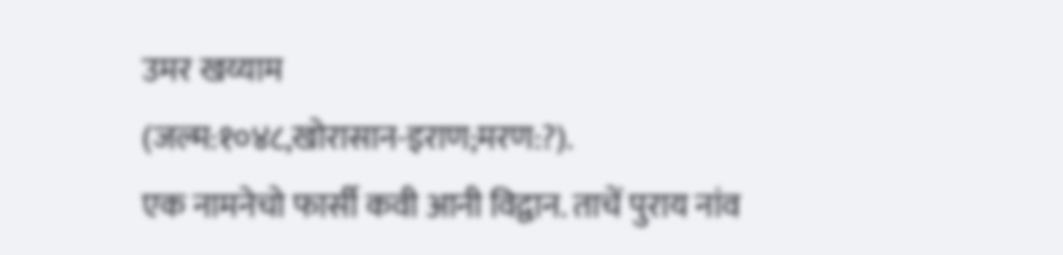उमर खय्याम
(जल्म:१०४८,खोरासान-इराण;मरण:?).
एक नामनेचो फार्सी कवी आनी विद्वान. ताचें पुराय नांव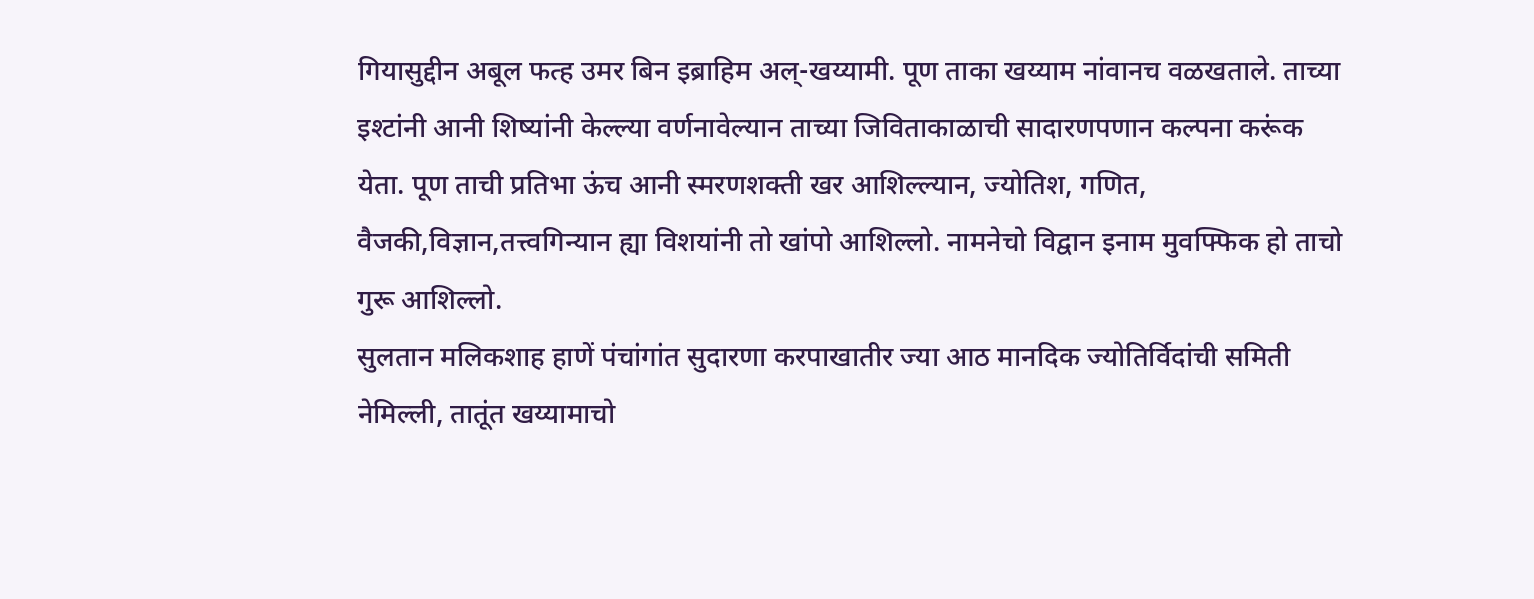गियासुद्दीन अबूल फत्ह उमर बिन इब्राहिम अल्-खय्यामी. पूण ताका खय्याम नांवानच वळखताले. ताच्या इश्टांनी आनी शिष्यांनी केल्ल्या वर्णनावेल्यान ताच्या जिविताकाळाची सादारणपणान कल्पना करूंक येता. पूण ताची प्रतिभा ऊंच आनी स्मरणशक्ती खर आशिल्ल्यान, ज्योतिश, गणित, वैजकी,विज्ञान,तत्त्वगिन्यान ह्या विशयांनी तो खांपो आशिल्लो. नामनेचो विद्वान इनाम मुवफ्फिक हो ताचो गुरू आशिल्लो.
सुलतान मलिकशाह हाणें पंचांगांत सुदारणा करपाखातीर ज्या आठ मानदिक ज्योतिर्विदांची समिती नेमिल्ली, तातूंत खय्यामाचो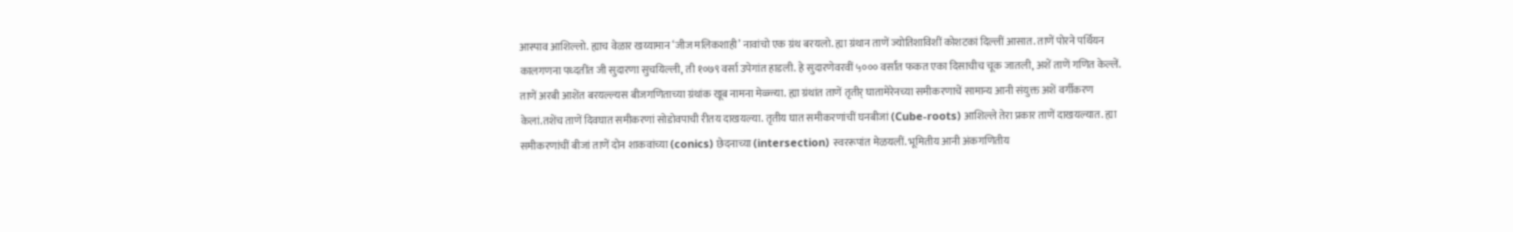आस्पाव आशिल्लो. ह्याच वेळार खय्यामान ‘जीज मलिकशाही’ नावांचो एक ग्रंथ बरयलो. ह्या ग्रंथान ताणें ज्योतिशाविशीं कोशटकां दिल्लीं आसात. ताणें पोरने पर्थियन कालगणना पध्दतींत जी सुदारणा सुचयिल्ली, ती १०७९ वर्सा उपेगांत हाडली. हे सुदारणेवरवीं ५००० वर्सांत फकत एका दिसाचीच चूक जातली, अशें ताणें गणित केल्लें. ताणें अरबी आशेंत बरयल्ल्यस बीजगणिताच्या ग्रंथांक खूब नामना मेळ्ळ्या. ह्या ग्रंथांत ताणें तृतीर् घातामेरेनच्या समीकरणाचें सामान्य आनी संयुक्त अशें वर्गीकरण केलां.तशेंच ताणें दिवघात समीकरणां सोडोवपाची रीतय दाखयल्या. तृतीय घात समीकरणांचीं घनबीजां (Cube-roots) आशिल्ले तेरा प्रकार ताणें दाखयल्यात. ह्या समीकरणांचीं बीजां ताणें दोन शाकवांच्या (conics) छेदनाच्या (intersection) स्वररूपांत मेळयलीं. भूमितीय आनी अंकगणितीय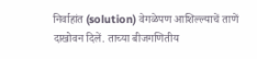निर्वाहांत (solution) वेगळेपण आशिल्ल्याचें ताणें दाखोवन दिलें. ताच्या बीजगणितीय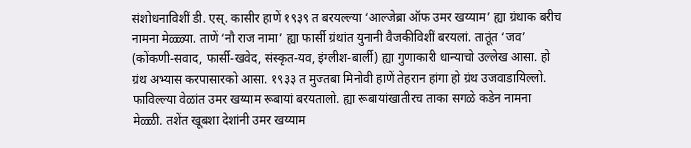संशोधनाविशीं डी. एस्. कासीर हाणें १९३९ त बरयल्ल्या ‘आल्जेब्रा ऑफ उमर खय्याम’ ह्या ग्रंथाक बरीच नामना मेळ्ळ्या. ताणें ‘नौ राज नामा’ ह्या फार्सी ग्रंथांत युनानी वैजकीविशीं बरयलां. तातूंत ‘जव’ (कोंकणी-सवाद, फार्सी-खवेद, संस्कृत-यव, इंग्लीश-बार्ली) ह्या गुणाकारी धान्याचो उल्लेख आसा. हो ग्रंथ अभ्यास करपासारको आसा. १९३३ त मुज्तबा मिनोवी हाणें तेहरान हांगा हो ग्रंथ उजवाडायिल्लो.
फाविल्ल्या वेळांत उमर खय्याम रूबायां बरयतालो. ह्या रूबायांखातीरच ताका सगळे कडेन नामना मेळ्ळी. तशेंत खूबशा देशांनी उमर खय्याम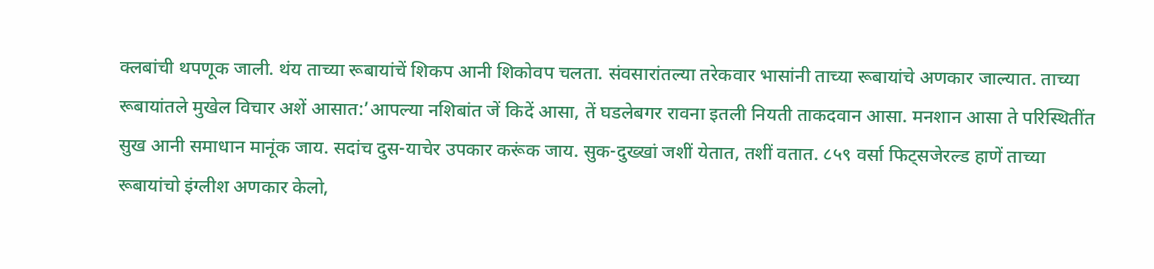क्लबांची थपणूक जाली. थंय ताच्या रूबायांचें शिकप आनी शिकोवप चलता. संवसारांतल्या तरेकवार भासांनी ताच्या रूबायांचे अणकार जाल्यात. ताच्या रूबायांतले मुखेल विचार अशें आसात:’आपल्या नशिबांत जें किदें आसा, तें घडलेबगर रावना इतली नियती ताकदवान आसा. मनशान आसा ते परिस्थितींत सुख आनी समाधान मानूंक जाय. सदांच दुस-याचेर उपकार करूंक जाय. सुक-दुख्खां जशीं येतात, तशीं वतात. ८५९ वर्सा फिट्सजेरल्ड हाणें ताच्या रूबायांचो इंग्लीश अणकार केलो,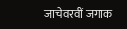जाचेवरवीं जगाक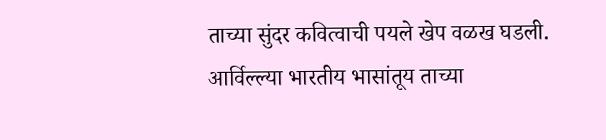ताच्या सुंदर कवित्वाची पयले खेप वळख घडली. आर्विल्ल्या भारतीय भासांतूय ताच्या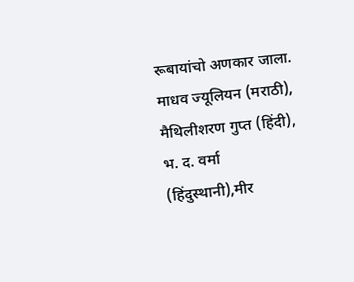रूबायांचो अणकार जाला. माधव ज्यूलियन (मराठी), मैथिलीशरण गुप्त (हिंदी), भ. द. वर्मा (हिंदुस्थानी),मीर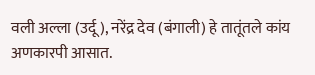वली अल्ला (उर्दू), नरेंद्र देव (बंगाली) हे तातूंतले कांय अणकारपी आसात.